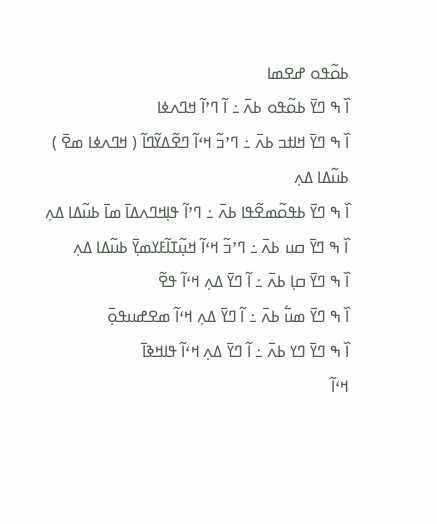ߕߋ߬ߟߋ ߝߐߘߊ
ߊ߰ ߒ ߣߌ߫ ߕߋ߬ߟߋ ߕߍ߫ ߸ ߊ߬ ߣߴߊ߬ ߞߣߍߦߊ
ߊ߰ ߒ ߣߌ߫ ߞߊߙߏ ߕߍ߫ ߸ ߣߴߏ߬ ߞߵߊ߬ ߣߐ߬ߡߌ߬ߣߊ߬ ( ߞߣߍߦߊ ߘߐ߫ ) ߕߎ߬ߡߊ ߡߍ߲
ߊ߰ ߒ ߣߌ߫ ߕߟߋ߬ߘߐ߬ߟߊ ߕߍ߫ ߸ ߣߴߊ߬ ߟߊ߲ߞߣߍߡߊ߫ ߘߊ߫ ߕߎ߬ߡߊ ߡߍ߲
ߊ߰ ߒ ߣߌ߫ ߛߎ ߕߍ߫ ߸ ߣߴߏ߬ ߞߵߊ߬ ߞߎ߲߬ߠߊ߬ߓߌߘߌ߲߫ ߕߎ߬ߡߊ ߡߍ߲
ߊ߰ ߒ ߣߌ߫ ߛߊ߲ ߕߍ߫ ߸ ߊ߬ ߣߌ߫ ߡߍ߲ ߞߵߊ߬ ߟߐ߬
ߊ߰ ߒ ߣߌ߫ ߘߎ߱ ߕߍ߫ ߸ ߊ߬ ߣߌ߫ ߡߍ߲ ߞߵߊ߬ ߘߐߝߎߟߋ߲߫
ߊ߰ ߒ ߣߌ߫ ߣߌ ߕߍ߫ ߸ ߊ߬ ߣߌ߫ ߡߍ߲ ߞߵߊ߬ ߟߊߞߢߊ߫
ߞߵߊ߬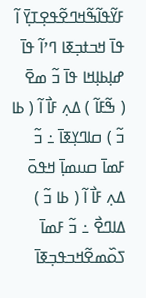ߓߌ߬ߟߊ߬ߒ߬ߞߣߐ߬ߟߐ߲ߠߌ߲߫ ߊ߬ ߟߊ߫ ߞߏߙߏ߲ߧߊ ߣߴߊ߬ ߟߊ߫ ߝߊ߲ߕߊ߲ߞߊ ߟߊ߫ ߏ߬ ߘߐ߫
( ߒ߬ߓߊ߬ ) ߡߍ߲ ߓߊ߯ ߊ߬ ( ߕߊ ߏ߬ ) ߛߊߣߌ߲ߧߊ߫ ߸ ߏ߬ ߓߘߊ߫ ߛߎߘߊ߲߫ ߞߟߋ߫
ߡߍ߲ ߓߊ߯ ߊ߬ ( ߕߊ ߏ߬ ) ߡߊߣߐ߯ ߸ ߏ߬ ߓߘߊ߫ ߖߋ߰ߘߐ߬ߞߏߟߏ߲ߧߊ߫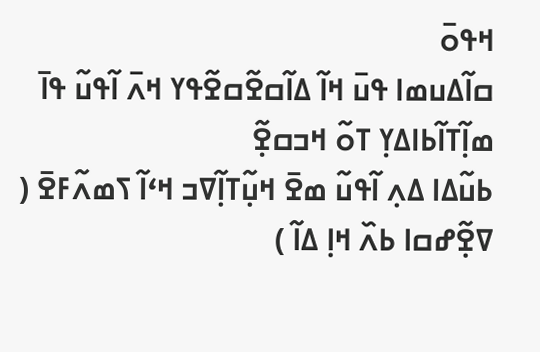ߞߟߋ߫
ߛߊ߬ߡߎߘߊ ߟߎ߫ ߞߊ߬ ߡߊ߬ߛߐ߬ߛߐ߬ߟߌ ߞߍ߫ ߊ߬ߟߎ߬ ߟߊ߫ ߘߊ߲߬ߠߊ߬ߕߊߡߌ߲ ߠߋ߬ ߞߏߛߐ߲߬
ߕߎ߬ߡߊ ߡߍ߲ ߊ߬ߟߎ߬ ߘߐ߫ ߞߎ߲߬ߠߊ߲߬ߜߏ ߞߵߊ߬ ߖߘߍ߬ߓߐ߫ ( ߜߐ߲߬ߝߛߊ ߕߍ߰ ߞߊ߲ ߡߊ߬ )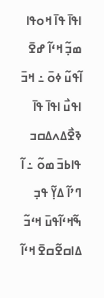ߊߟߊ߫ ߟߊ߫ ߞߋߟߊ ߘߏ߲߬ ߞߵߊ߬ ߝߐ߫ ߊ߬ߟߎ߬ ߦߋ߫ ߸ ߞߏ߫ ߊߟߎ߯ ߊߟߊ߫ ߟߊ߫ ߢߐ߯ߡߍߡߛߏ ߟߊߕߏ߫ ߘߋ߬ ߸ ߊ߬ ߣߴߊ߬ ߡߌ߲߬ ߟߏ߲
ߒ߬ߞߵߊ߬ߟߎ߫ ߞߵߏ߬ ߡߊߛߐ߬ߛߐ߫ ߞߵߊ߬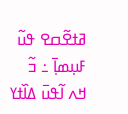ߥߙߐ߬ߛߐ ߟߎ߬ ߓߎ߲ߘߊ߲߫ ߸ ߏ߬ ߞߍ ߊ߬ߟߎ߫ ߡߊ߰ߙߌ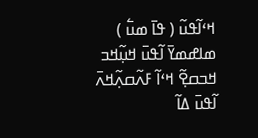ߞߵߊ߬ߟߎ߬ ( ߟߊ߫ ߘߎ߱ ) ߘߊߝߘߌ߫ ߊ߬ߟߎ߫ ߞߎ߲߬ߞߏ ߞߏߛߐ߲߬ ߞߵߊ߬ ߓߍ߬ߛߍ߲߬ߞߍ߫ ߊ߬ߟߎ߫ ߡߊ߬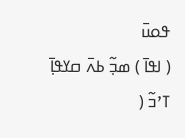ߟߋߎ߫
( ߊߟߊ߫ ) ߘߏ߲߬ ߕߍ߫ ߛߌߟߊ߲߫ ߠߴߏ߬ (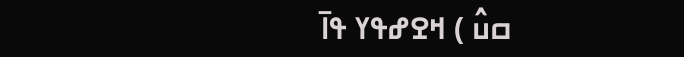ߛߎ߮ ) ߞߐߝߟߌ ߟߊ߫